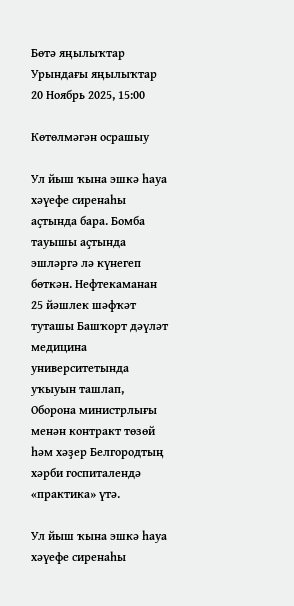Бөтә яңылыҡтар
Урындағы яңылыҡтар
20 Ноябрь 2025, 15:00

Көтөлмәгән осрашыу

Ул йыш ҡына эшкә һауа хәүефе сиренаһы аҫтында бара. Бомба тауышы аҫтында эшләргә лә күнегеп бөткән. Нефтекаманан 25 йәшлек шәфҡәт туташы Башҡорт дәүләт медицина университетында уҡыуын ташлап, Оборона министрлығы менән контракт төзөй һәм хәҙер Белгородтың хәрби госпиталендә «практика» үтә.

Ул йыш ҡына эшкә һауа хәүефе сиренаһы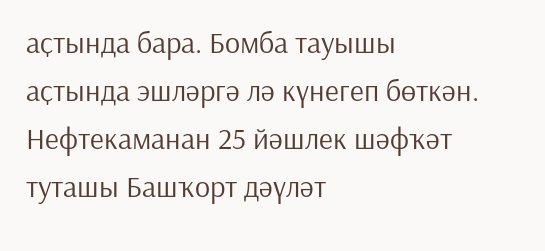аҫтында бара. Бомба тауышы аҫтында эшләргә лә күнегеп бөткән. Нефтекаманан 25 йәшлек шәфҡәт туташы Башҡорт дәүләт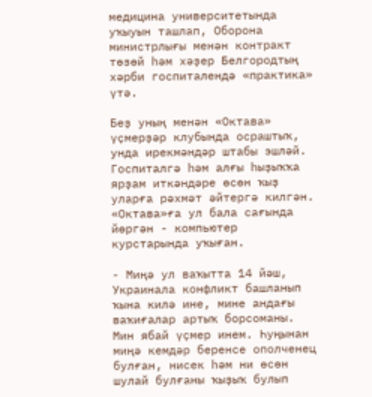медицина университетында уҡыуын ташлап, Оборона министрлығы менән контракт төзөй һәм хәҙер Белгородтың хәрби госпиталендә «практика» үтә.

Беҙ уның менән «Октава» үҫмерҙәр клубында осраштыҡ, унда ирекмәндәр штабы эшләй. Госпиталгә һәм алғы һыҙыҡҡа ярҙам иткәндәре өсөн ҡыҙ уларға рәхмәт әйтергә килгән. «Октава»ға ул бала сағында йөргән - компьютер курстарында уҡыған.

- Миңә ул ваҡытта 14 йәш, Украинала конфликт башланып ҡына килә ине, мине андағы ваҡиғалар артыҡ борсоманы. Мин ябай үҫмер инем. Һуңынан миңә кемдәр беренсе ополченец булған, нисек һәм ни өсөн шулай булғаны ҡыҙыҡ булып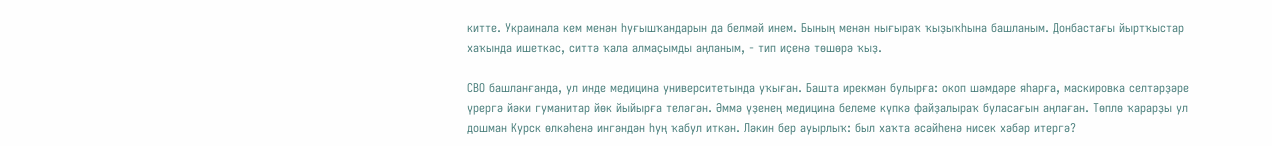китте. Украинала кем менән һуғышҡандарын да белмәй инем. Бының менән нығыраҡ ҡыҙыҡһына башланым. Донбастағы йыртҡыстар хаҡында ишеткәс, ситтә ҡала алмаҫымды аңланым, - тип иҫенә төшөрә ҡыҙ.

СВО башланғанда, ул инде медицина университетында уҡыған. Башта ирекмән булырға: окоп шәмдәре яһарға, маскировка селтәрҙәре үрергә йәки гуманитар йөк йыйырға теләгән. Әммә үҙенең медицина белеме күпкә файҙалыраҡ буласағын аңлаған. Төплө ҡарарҙы ул дошман Курск өлкәһенә ингәндән һуң ҡабул иткән. Ләкин бер ауырлыҡ: был хаҡта әсәйһенә нисек хәбәр итергә?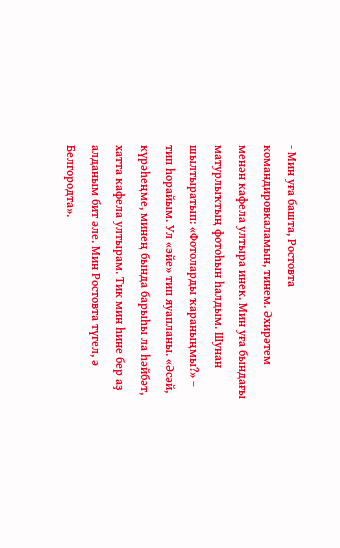- Мин уға башта, Ростовта командировкаламын, тинем. Әхирәтем менән кафела ултыра инек. Мин уға бындағы матурлыҡтың фотоһын һалдым. Шунан шылтыратып: «Фотоларды ҡараныңмы?» – тип һорайым. Ул «эйе» тип яуапланы. «Әсәй, күрәһеңме, минең бында барыһы ла һәйбәт, хатта кафела ултырам. Тик мин һине бер аҙ алданым бит әле. Мин Ростовта түгел, ә Белгородта».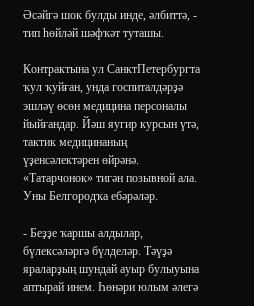Әсәйгә шок булды инде, әлбиттә, - тип һөйләй шәфҡәт туташы.

Контрактына ул СанктПетербургта ҡул ҡуйған, унда госпиталдәрҙә эшләү өсөн медицина персоналы йыйғандар. Йәш яугир курсын үтә, тактик медицинаның үҙенсәлектәрен өйрәнә. «Татарчонок» тигән позывной ала. Уны Белгородҡа ебәрәләр.

- Беҙҙе ҡаршы алдылар, бүлексәләргә бүлделәр. Тәүҙә яраларҙың шундай ауыр булыуына аптырай инем. Һөнәри юлым әлегә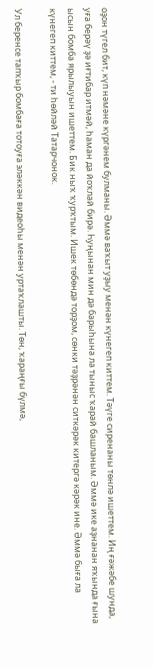оҙон түгел бит, күп нәмәне күргәнем булманы. Әммә ваҡыт уҙыу менән күнегеп киттем. Тәүге сиренаны төнлә ишеттем. Иң ғәжәбе шунда, уға берәү ҙә иғтибар итмәй, һаман да йоҡлай бирә. Һуңынан мин дә барыһына ла тыныс ҡарай башланым. Әммә ике аҙнанан яҡында ғына ысын бомба ярылыуын ишеттем. Бик ныҡ ҡурҡтым. Ишек төбөндә торҙом, сөнки тәҙрәнән ситкәрәк китергә кәрәк ине. Әммә быға ла күнегеп киттем, - ти һөйләй Татарчонок.

Ул беренсе тапҡыр бомбаға тотоуға эләккән видеоһы менән уртаҡлашты. Төн, ҡараңғы бүлмә,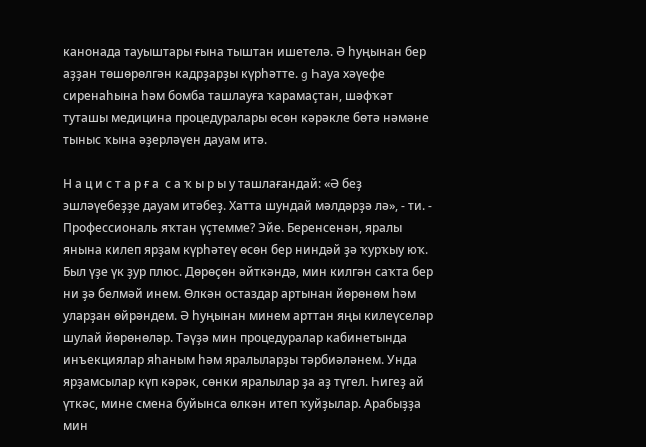канонада тауыштары ғына тыштан ишетелә. Ә һуңынан бер аҙҙан төшөрөлгән кадрҙарҙы күрһәтте. g Һауа хәүефе сиренаһына һәм бомба ташлауға ҡарамаҫтан, шәфҡәт туташы медицина процедуралары өсөн кәрәкле бөтә нәмәне тыныс ҡына әҙерләүен дауам итә.

Н а ц и с т а р ғ а  с а ҡ ы р ы у ташлағандай: «Ә беҙ эшләүебеҙҙе дауам итәбеҙ. Хатта шундай мәлдәрҙә лә», - ти. - Профессиональ яҡтан үҫтемме? Эйе. Беренсенән, яралы янына килеп ярҙам күрһәтеү өсөн бер ниндәй ҙә ҡурҡыу юҡ. Был үҙе үк ҙур плюс. Дөрөҫөн әйткәндә, мин килгән саҡта бер ни ҙә белмәй инем. Өлкән остаздар артынан йөрөнөм һәм уларҙан өйрәндем. Ә һуңынан минем арттан яңы килеүселәр шулай йөрөнөләр. Тәүҙә мин процедуралар кабинетында инъекциялар яһаным һәм яралыларҙы тәрбиәләнем. Унда ярҙамсылар күп кәрәк, сөнки яралылар ҙа аҙ түгел. Һигеҙ ай үткәс, мине смена буйынса өлкән итеп ҡуйҙылар. Арабыҙҙа мин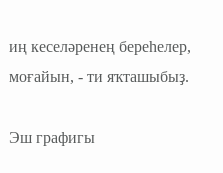иң кеселәренең береһелер, моғайын, - ти яҡташыбыҙ.

Эш графигы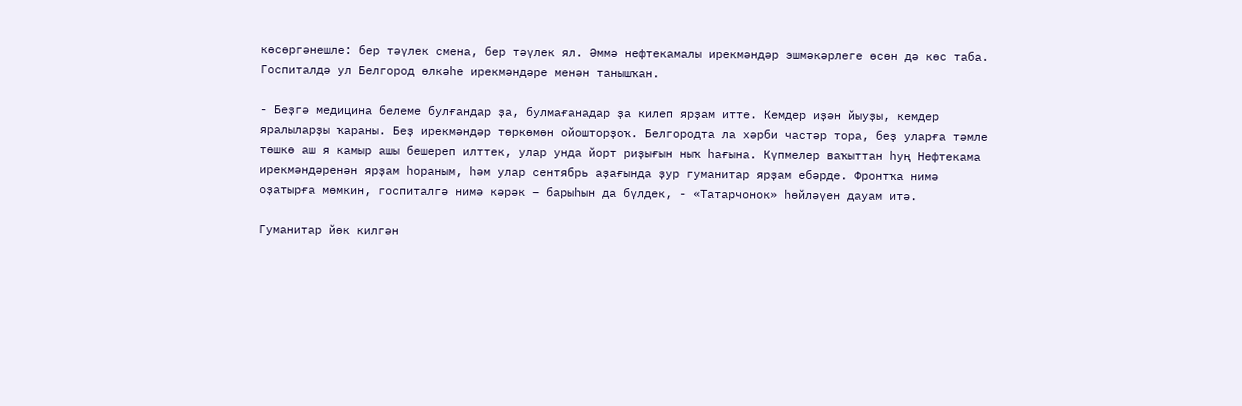көсөргәнешле: бер тәүлек смена, бер тәүлек ял. Әммә нефтекамалы ирекмәндәр эшмәкәрлеге өсөн дә көс таба. Госпиталдә ул Белгород өлкәһе ирекмәндәре менән танышҡан.

- Беҙгә медицина белеме булғандар ҙа, булмағанадар ҙа килеп ярҙам итте. Кемдер иҙән йыуҙы, кемдер яралыларҙы ҡараны. Беҙ ирекмәндәр төркөмөн ойошторҙоҡ. Белгородта ла хәрби частәр тора, беҙ уларға тәмле төшкө аш я камыр ашы бешереп илттек, улар унда йорт риҙығын ныҡ һағына. Күпмелер ваҡыттан һуң Нефтекама ирекмәндәренән ярҙам һораным, һәм улар сентябрь аҙағында ҙур гуманитар ярҙам ебәрде. Фронтҡа нимә оҙатырға мөмкин, госпиталгә нимә кәрәк – барыһын да бүлдек, - «Татарчонок» һөйләүен дауам итә.

Гуманитар йөк килгән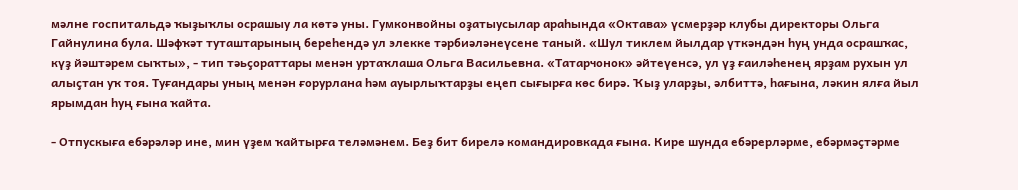мәлне госпитальдә ҡыҙыҡлы осрашыу ла көтә уны. Гумконвойны оҙатыусылар араһында «Октава» үсмерҙәр клубы директоры Ольга Гайнулина була. Шәфҡәт туташтарының береһендә ул элекке тәрбиәләнеүсене таный. «Шул тиклем йылдар үткәндән һуң унда осрашҡас, күҙ йәштәрем сыҡты», - тип тәьҫораттары менән уртаҡлаша Ольга Васильевна. «Татарчонок» әйтеүенсә, ул үҙ ғаиләһенең ярҙам рухын ул алыҫтан уҡ тоя. Туғандары уның менән ғорурлана һәм ауырлыҡтарҙы еңеп сығырға көс бирә. Ҡыҙ уларҙы, әлбиттә, һағына, ләкин ялға йыл ярымдан һуң ғына ҡайта.

- Отпускыға ебәрәләр ине, мин үҙем ҡайтырға теләмәнем. Беҙ бит бирелә командировкада ғына. Кире шунда ебәрерләрме, ебәрмәҫтәрме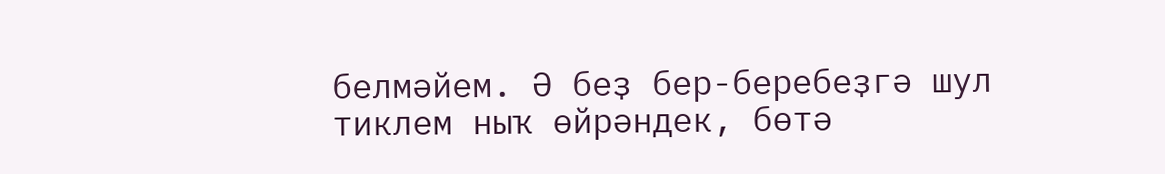белмәйем. Ә беҙ бер-беребеҙгә шул тиклем ныҡ өйрәндек, бөтә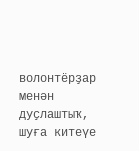волонтёрҙар менән дуҫлаштыҡ, шуға китеүе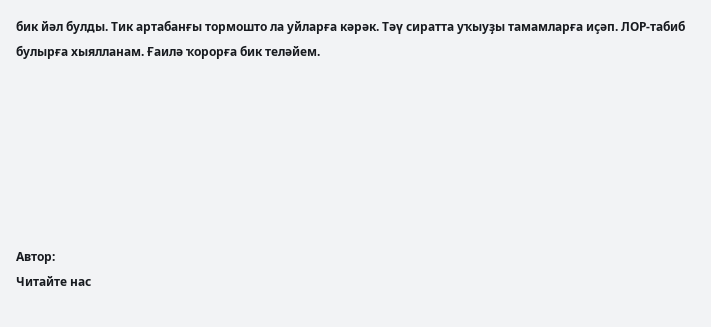бик йәл булды. Тик артабанғы тормошто ла уйларға кәрәк. Тәү сиратта уҡыуҙы тамамларға иҫәп. ЛОР-табиб булырға хыялланам. Ғаилә ҡорорға бик теләйем.







Автор:
Читайте нас